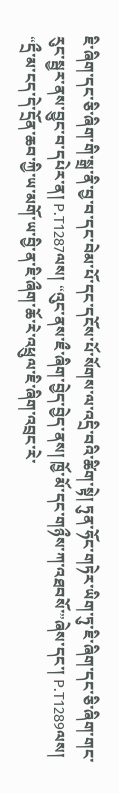ཇི་ཞིག་དང་ཅི་ཞིག་གི་སྒྲ་ནི་བྱ་བ་དང་བེམ་པོ་དང་དངོས་པོ་སོགས་ལ་འདྲི་བའི་ཚིག་སྟེ། ཏུན་ཧོང་གཏེར་ཡིག་ཏུ་ཇི་ཞིག་དང་ཅི་ཞིག་གང་རུང་སྦྱར་ནས་བྱུང་བ་དཔེར་ན། P.T1287ལས། “འུང་ནས་ཇྀ་ཞིག་བྱེད་བྱེད་ནས། ཁྱོ་མོ་དང་གཉྀས་ཀ་འཐབསོ་”ཞེས་དང་། P.T1289ལས། “དྲྀ་མ་ངད་དེ་དྲོན་ཆབ་ཀྱི་ཡ་མགོ་ཡ་བྱི་ན་ཇི་ཞྀག་ཆོ་རེ་འཕྲུལ་ཇི་ཞིག་འབྲང་རེ་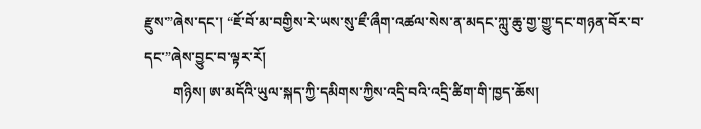རྫུས་”ཞེས་དང་། “ཇོ་བོ་མ་བགྱིས་རེ་ཡས་སུ་ཇྀ་ཞྀག་འཚལ་སེས་ན་མདང་ཀླུ་ཆུ་གྱ་གྱུ་དང་གཉན་བོར་བ་དང་”ཞེས་བྱུང་བ་ལྟར་རོ།
        གཉིས། ཨ་མདོའི་ཡུལ་སྐད་ཀྱི་དམིགས་ཀྱིས་འདྲི་བའི་འདྲི་ཚིག་གི་ཁྱད་ཆོས།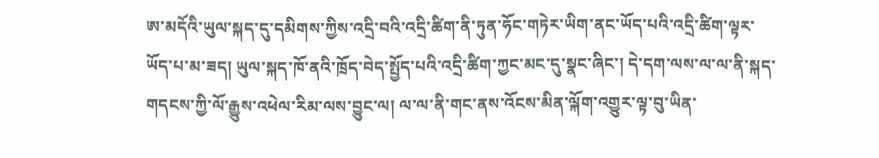ཨ་མདོའི་ཡུལ་སྐད་དུ་དམིགས་ཀྱིས་འདྲི་བའི་འདྲི་ཚིག་ནི་ཏུན་ཧོང་གཏེར་ཡིག་ནང་ཡོད་པའི་འདྲི་ཚིག་ལྟར་ཡོད་པ་མ་ཟད། ཡུལ་སྐད་ཁོ་ནའི་ཁྲོད་བེད་སྤྱོད་པའི་འདྲི་ཚིག་ཀྱང་མང་དུ་སྣང་ཞིང་། དེ་དག་ལས་ལ་ལ་ནི་སྐད་གདངས་ཀྱི་ལོ་རྒྱུས་འཕེལ་རིམ་ལས་བྱུང་ལ། ལ་ལ་ནི་གང་ནས་འོངས་མིན་ལྐོག་འགྱུར་ལྟ་བུ་ཡིན་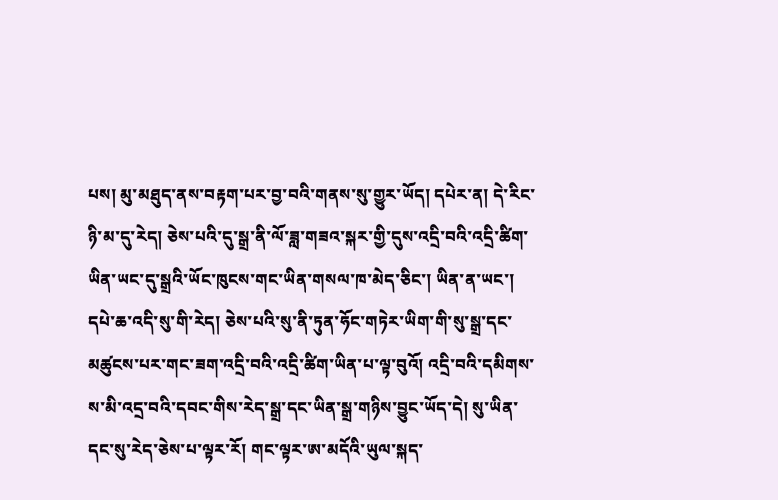པས། མུ་མཐུད་ནས་བརྟག་པར་བྱ་བའི་གནས་སུ་གྱུར་ཡོད། དཔེར་ན། དེ་རིང་ཉི་མ་དུ་རེད། ཅེས་པའི་དུ་སྒྲ་ནི་ལོ་ཟླ་གཟའ་སྐར་གྱི་དུས་འདྲི་བའི་འདྲི་ཚིག་ཡིན་ཡང་དུ་སྒྲའི་ཡོང་ཁུངས་གང་ཡིན་གསལ་ཁ་མེད་ཅིང་། ཡིན་ན་ཡང་། དཔེ་ཆ་འདི་སུ་གི་རེད། ཅེས་པའི་སུ་ནི་ཏུན་ཧོང་གཏེར་ཡིག་གི་སུ་སྒྲ་དང་མཚུངས་པར་གང་ཟག་འདྲི་བའི་འདྲི་ཚིག་ཡིན་པ་ལྟ་བུའོ། འདྲི་བའི་དམིགས་ས་མི་འདྲ་བའི་དབང་གིས་རེད་སྒྲ་དང་ཡིན་སྒྲ་གཉིས་བྱུང་ཡོད་དེ། སུ་ཡིན་དང་སུ་རེད་ཅེས་པ་ལྟར་རོ། གང་ལྟར་ཨ་མདོའི་ཡུལ་སྐད་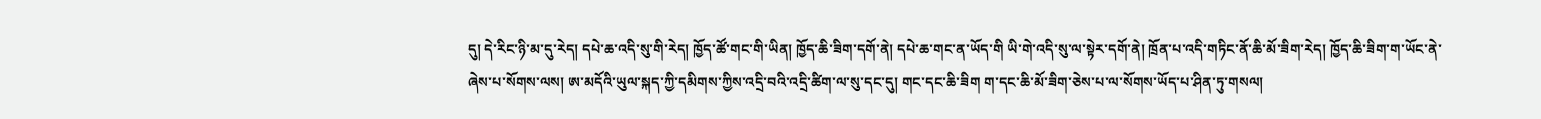དུ། དེ་རིང་ཉི་མ་དུ་རེད། དཔེ་ཆ་འདི་སུ་གི་རེད། ཁྱོད་ཚོ་གང་གི་ཡིན། ཁྱོད་ཆི་ཟིག་དགོ་ནེ། དཔེ་ཆ་གང་ན་ཡོད་གི ཡི་གེ་འདི་སུ་ལ་སྟེར་དགོ་ནེ། ཁྲོན་པ་འདི་གཏིང་ནོ་ཆི་མོ་ཟིག་རེད། ཁྱོད་ཆི་ཟིག་ག་ཡོང་ནེ་ཞེས་པ་སོགས་ལས། ཨ་མདོའི་ཡུལ་སྐད་ཀྱི་དམིགས་ཀྱིས་འདྲི་བའི་འདྲི་ཚིག་ལ་སུ་དང་དུ། གང་དང་ཆི་ཟིག ག་དང་ཆི་མོ་ཟིག་ཅེས་པ་ལ་སོགས་ཡོད་པ་ཤིན་ཏུ་གསལ།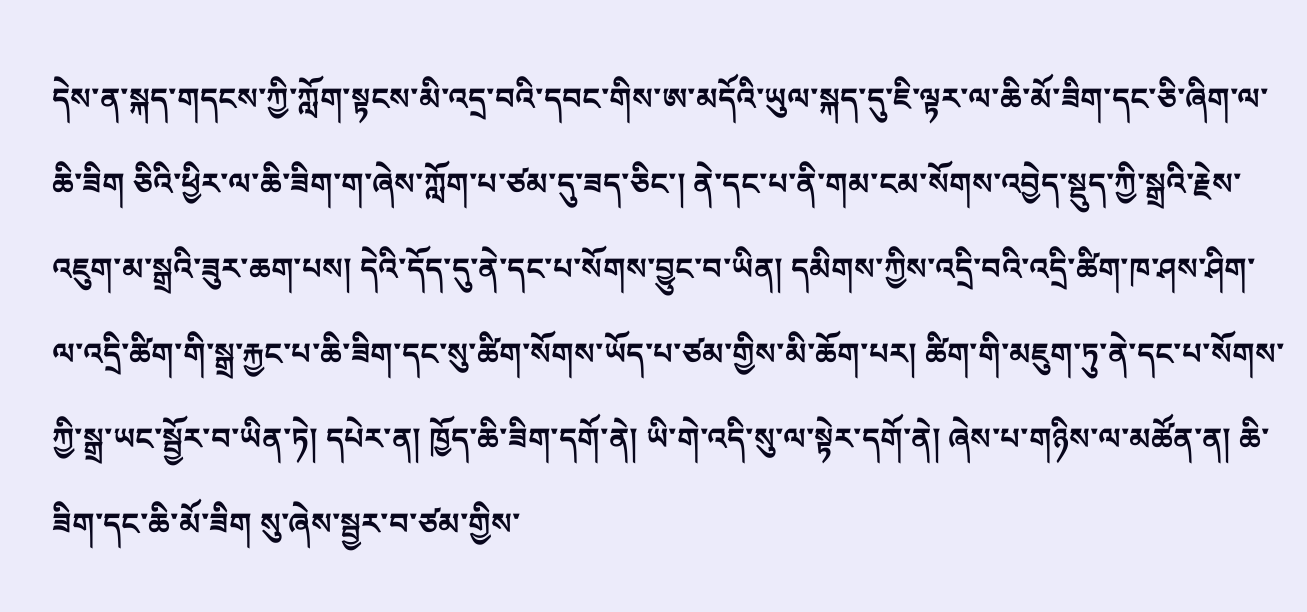དེས་ན་སྐད་གདངས་ཀྱི་ཀློག་སྟངས་མི་འདྲ་བའི་དབང་གིས་ཨ་མདོའི་ཡུལ་སྐད་དུ་ཇི་ལྟར་ལ་ཆི་མོ་ཟིག་དང་ཅི་ཞིག་ལ་ཆི་ཟིག ཅིའི་ཕྱིར་ལ་ཆི་ཟིག་ག་ཞེས་ཀློག་པ་ཙམ་དུ་ཟད་ཅིང་། ནེ་དང་པ་ནི་གམ་ངམ་སོགས་འབྱེད་སྡུད་ཀྱི་སྒྲའི་རྗེས་འཇུག་མ་སྒྲའི་ཟུར་ཆག་པས། དེའི་དོད་དུ་ནེ་དང་པ་སོགས་བྱུང་བ་ཡིན། དམིགས་ཀྱིས་འདྲི་བའི་འདྲི་ཚིག་ཁ་ཤས་ཤིག་ལ་འདྲི་ཚིག་གི་སྒྲ་རྐྱང་པ་ཆི་ཟིག་དང་སུ་ཚིག་སོགས་ཡོད་པ་ཙམ་གྱིས་མི་ཆོག་པར། ཚིག་གི་མཇུག་ཏུ་ནེ་དང་པ་སོགས་ཀྱི་སྒྲ་ཡང་སྦྱོར་བ་ཡིན་ཏེ། དཔེར་ན། ཁྱོད་ཆི་ཟིག་དགོ་ནེ། ཡི་གེ་འདི་སུ་ལ་སྟེར་དགོ་ནེ། ཞེས་པ་གཉིས་ལ་མཚོན་ན། ཆི་ཟིག་དང་ཆི་མོ་ཟིག སུ་ཞེས་སྦྱར་བ་ཙམ་གྱིས་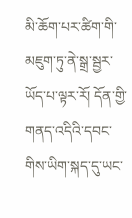མི་ཆོག་པར་ཚིག་གི་མཇུག་ཏུ་ནེ་སྒྲ་སྦྱར་ཡོད་པ་ལྟར་རོ། དོན་གྱི་གནད་འདིའི་དབང་གིས་ཡིག་སྐད་དུ་ཡང་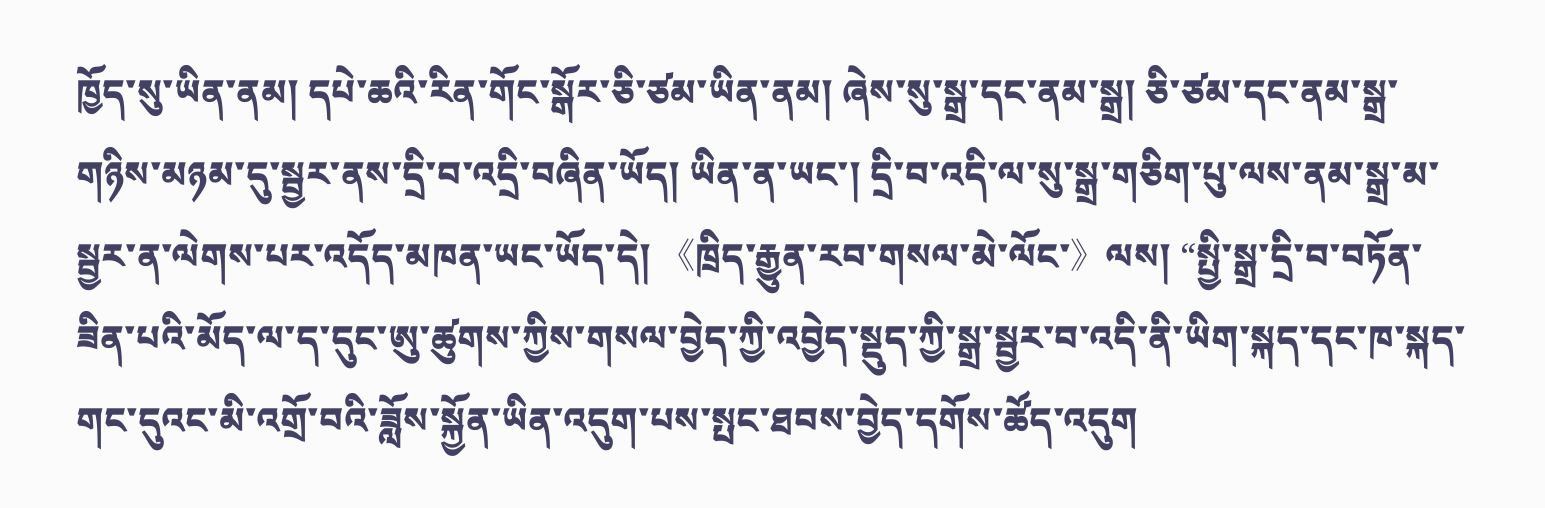ཁྱོད་སུ་ཡིན་ནམ། དཔེ་ཆའི་རིན་གོང་སྒོར་ཅི་ཙམ་ཡིན་ནམ། ཞེས་སུ་སྒྲ་དང་ནམ་སྒྲ། ཅི་ཙམ་དང་ནམ་སྒྲ་གཉིས་མཉམ་དུ་སྦྱར་ནས་དྲི་བ་འདྲི་བཞིན་ཡོད། ཡིན་ན་ཡང་། དྲི་བ་འདི་ལ་སུ་སྒྲ་གཅིག་པུ་ལས་ནམ་སྒྲ་མ་སྦྱར་ན་ལེགས་པར་འདོད་མཁན་ཡང་ཡོད་དེ། 《ཁྲིད་རྒྱུན་རབ་གསལ་མེ་ལོང་》ལས། “སྤྱི་སྒྲ་དྲི་བ་བཏོན་ཟིན་པའི་མོད་ལ་ད་དུང་ཨུ་ཚུགས་ཀྱིས་གསལ་བྱེད་ཀྱི་འབྱེད་སྡུད་ཀྱི་སྒྲ་སྦྱར་བ་འདི་ནི་ཡིག་སྐད་དང་ཁ་སྐད་གང་དུའང་མི་འགྲོ་བའི་ཟློས་སྐྱོན་ཡིན་འདུག་པས་སྤང་ཐབས་བྱེད་དགོས་ཚོད་འདུག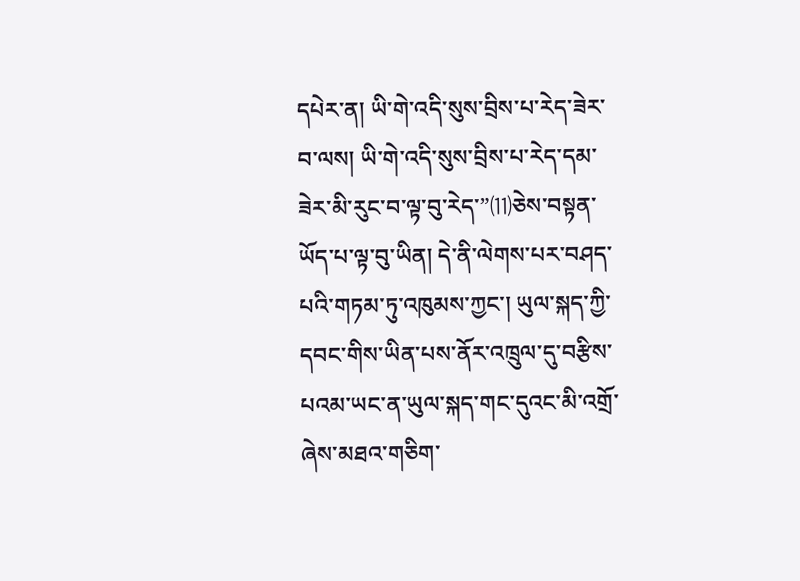དཔེར་ན། ཡི་གེ་འདི་སུས་བྲིས་པ་རེད་ཟེར་བ་ལས། ཡི་གེ་འདི་སུས་བྲིས་པ་རེད་དམ་ཟེར་མི་རུང་བ་ལྟ་བུ་རེད་”⑾ཅེས་བསྟན་ཡོད་པ་ལྟ་བུ་ཡིན། དེ་ནི་ལེགས་པར་བཤད་པའི་གཏམ་ཏུ་འཁུམས་ཀྱང་། ཡུལ་སྐད་ཀྱི་དབང་གིས་ཡིན་པས་ནོར་འཁྲུལ་དུ་བརྩིས་པའམ་ཡང་ན་ཡུལ་སྐད་གང་དུའང་མི་འགྲོ་ཞེས་མཐའ་གཅིག་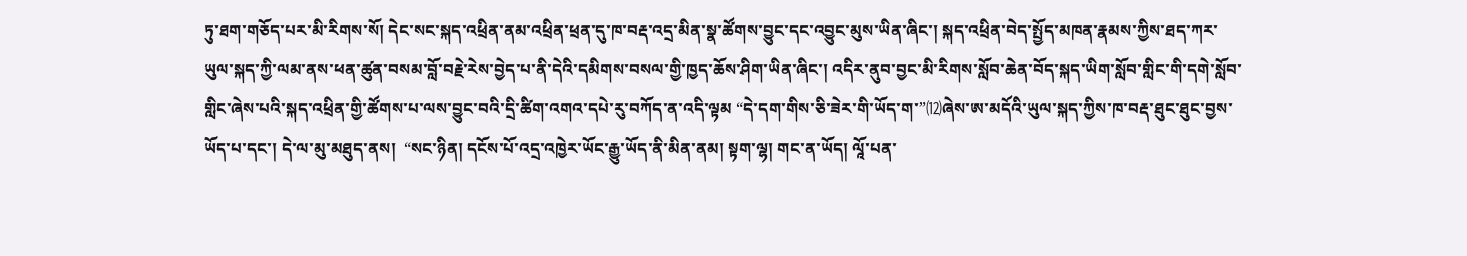ཏུ་ཐག་གཅོད་པར་མི་རིགས་སོ། དེང་སང་སྐད་འཕྲིན་ནམ་འཕྲིན་ཕྲན་དུ་ཁ་བརྡ་འདྲ་མིན་སྣ་ཚོགས་བྱུང་དང་འབྱུང་མུས་ཡིན་ཞིང་། སྐད་འཕྲིན་བེད་སྤྱོད་མཁན་རྣམས་ཀྱིས་ཐད་ཀར་ཡུལ་སྐད་ཀྱི་ལམ་ནས་ཕན་ཚུན་བསམ་བློ་བརྗེ་རེས་བྱེད་པ་ནི་དེའི་དམིགས་བསལ་གྱི་ཁྱད་ཆོས་ཤིག་ཡིན་ཞིང་། འདིར་ནུབ་བྱང་མི་རིགས་སློབ་ཆེན་བོད་སྐད་ཡིག་སློབ་གླིང་གི་དགེ་སློབ་གླིང་ཞེས་པའི་སྐད་འཕྲིན་གྱི་ཚོགས་པ་ལས་བྱུང་བའི་དྲི་ཚིག་འགའ་དཔེ་རུ་བཀོད་ན་འདི་ལྟམ “དེ་དག་གིས་ཅི་ཟེར་གི་ཡོད་ག་”⑿ཞེས་ཨ་མདོའི་ཡུལ་སྐད་ཀྱིས་ཁ་བརྡ་ཐུང་ཐུང་བྱས་ཡོད་པ་དང་། དེ་ལ་མུ་མཐུད་ནས།  “སང་ཉིན། དངོས་པོ་འདྲ་འཁྱེར་ཡོང་རྒྱུ་ཡོད་ནི་མིན་ནམ། སྟག་ལྷ། གང་ན་ཡོད། ལཱོ་པན་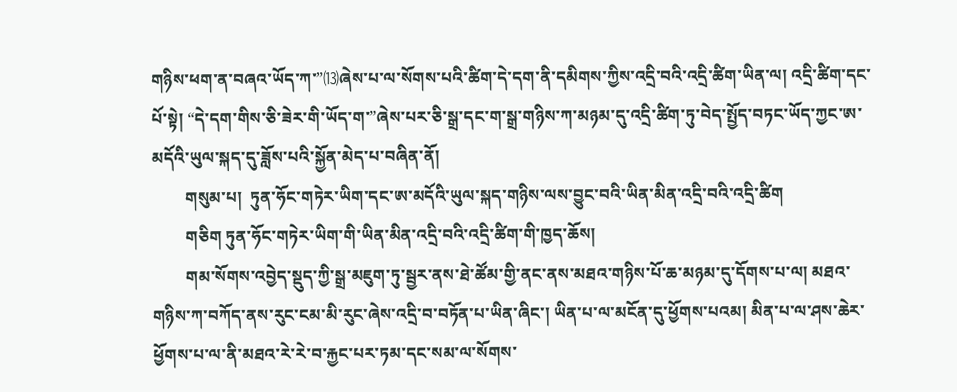གཉིས་ཕག་ན་བཞའ་ཡོད་ཀ་”⒀ཞེས་པ་ལ་སོགས་པའི་ཚིག་དེ་དག་ནི་དམིགས་ཀྱིས་འདྲི་བའི་འདྲི་ཚིག་ཡིན་ལ། འདྲི་ཚིག་དང་པོ་སྟེ། “དེ་དག་གིས་ཅི་ཟེར་གི་ཡོད་ག་”ཞེས་པར་ཅི་སྒྲ་དང་ག་སྒྲ་གཉིས་ཀ་མཉམ་དུ་འདྲི་ཚིག་ཏུ་བེད་སྤྱོད་བཏང་ཡོད་ཀྱང་ཨ་མདོའི་ཡུལ་སྐད་དུ་ཟློས་པའི་སྐྱོན་མེད་པ་བཞིན་ནོ།
        གསུམ་པ།  ཏུན་ཧོང་གཏེར་ཡིག་དང་ཨ་མདོའི་ཡུལ་སྐད་གཉིས་ལས་བྱུང་བའི་ཡིན་མིན་འདྲི་བའི་འདྲི་ཚིག
        གཅིག ཏུན་ཧོང་གཏེར་ཡིག་གི་ཡིན་མིན་འདྲི་བའི་འདྲི་ཚིག་གི་ཁྱད་ཆོས།
        གམ་སོགས་འབྱེད་སྡུད་ཀྱི་སྒྲ་མཇུག་ཏུ་སྦྱར་ནས་ཐེ་ཚོམ་གྱི་ནང་ནས་མཐའ་གཉིས་པོ་ཆ་མཉམ་དུ་དོགས་པ་ལ། མཐའ་གཉིས་ཀ་བཀོད་ནས་རུང་ངམ་མི་རུང་ཞེས་འདྲི་བ་བཏོན་པ་ཡིན་ཞིང་། ཡིན་པ་ལ་མངོན་དུ་ཕྱོགས་པའམ། མིན་པ་ལ་ཤས་ཆེར་ཕྱོགས་པ་ལ་ནི་མཐའ་རེ་རེ་བ་རྐྱང་པར་ཏམ་དང་སམ་ལ་སོགས་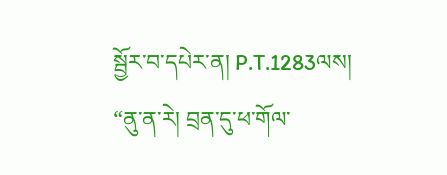སྦྱོར་བ་དཔེར་ན། P.T.1283ལས།  “ནུ་ན་རེ། བྲན་དུ་ཕ་གོལ་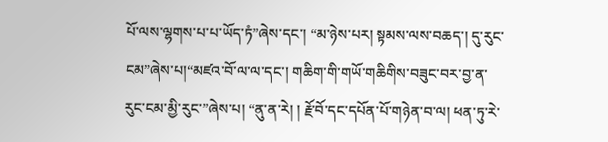པོ་ལས་ལྷགས་པ་པ་ཡོད་ཏཾ”ཞེས་དང་། “མ་ཉེས་པར། སྟམས་ལས་བཆད་། དུ་རུང་ངམ”ཞེས་པ།“མཛའ་བོ་ལ་ལ་དང་། གཆིག་གི་གཡོ་གཆིགིས་བཟུང་བར་བྱ་ན་རུང་ངམ་མྱི་རུང་”ཞེས་པ། “ནུ་ན་རེ། ། རྗོ་བོ་དང་དཔོན་པོ་གཉེན་བ་ལ། ཕན་ཏུ་རེ་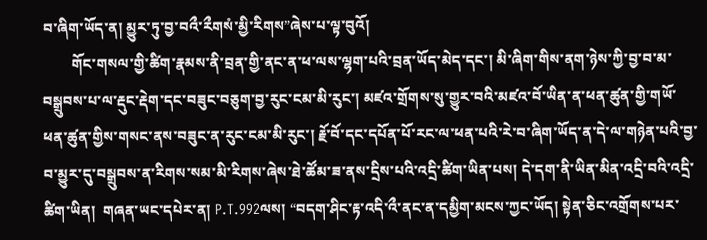བ་ཞིག་ཡོད་ན། མྱུར་ཏུ་བྱ་བའྀ་རྀགསཾ་མྱི་རིགས”ཞེས་པ་ལྟ་བུའོ།
        གོང་གསལ་གྱི་ཚིག་རྣམས་ནི་བྲན་གྱི་ནང་ན་ཕ་ལས་ལྷག་པའི་བྲན་ཡོད་མེད་དང་། མི་ཞིག་གིས་ནག་ཉེས་ཀྱི་བྱ་བ་མ་བསྒྲུབས་པ་ལ་རྡུང་རྡེག་དང་བཟུང་བཅུག་བྱ་རུང་ངམ་མི་རུང་། མཛའ་གྲོགས་སུ་གྱུར་བའི་མཛའ་བོ་ཡིན་ན་ཕན་ཚུན་གྱི་གཡོ་ཕན་ཚུན་གྱིས་གསང་ནས་བཟུང་ན་རུང་ངམ་མི་རུང་། རྗོ་བོ་དང་དཔོན་པོ་རང་ལ་ཕན་པའི་རེ་བ་ཞིག་ཡོད་ན་དེ་ལ་གཉེན་པའི་བྱ་བ་མྱུར་དུ་བསྒྲུབས་ན་རིགས་སམ་མི་རིགས་ཞེས་ཐེ་ཚོམ་ཟ་ནས་དྲིས་པའི་འདྲི་ཚིག་ཡིན་པས། དེ་དག་ནི་ཡིན་མིན་འདྲི་བའི་འདྲི་ཚིག་ཡིན།  གཞན་ཡང་དཔེར་ན། P.T.992ལས། “བདག་ཤིང་རྟ་འདི་འྀ་ནང་ན་དམྱིག་མངས་ཀྱང་ཡོད། སྟེན་ཅིང་འགྲོགས་པར་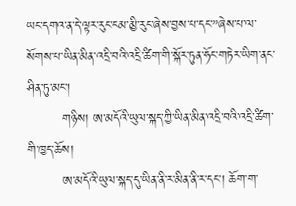ཡང་དགའ་ན་དེ་ལྟར་རུང་ངམ་མྱི་རུང་ཞེས་བྱས་པ་དང་”ཞེས་པ་ལ་སོགས་པ་ཡིན་མིན་འདྲི་བའི་འདྲི་ཚིག་གི་སྐོར་ཏུན་ཧོང་གཏེར་ཡིག་ནང་ཤིན་ཏུ་མང་།
        གཉིས། ཨ་མདོའི་ཡུལ་སྐད་ཀྱི་ཡིན་མིན་འདྲི་བའི་འདྲི་ཚིག་གི་ཁྱད་ཆོས།
        ཨ་མདོའི་ཡུལ་སྐད་དུ་ཡིན་ནི་ར་མིན་ནི་ར་དང་། ཆོག་ག་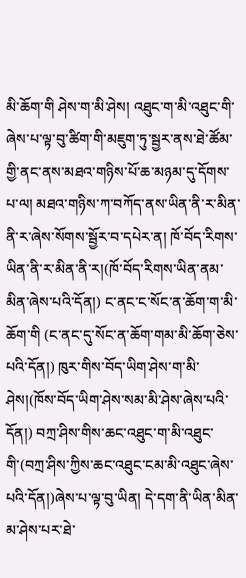མི་ཆོག་གི ཤེས་ག་མི་ཤེས། འཐུང་ག་མི་འཐུང་གི་ཞེས་པ་ལྟ་བུ་ཚིག་གི་མཇུག་ཏུ་སྦྱར་ནས་ཐེ་ཚོམ་གྱི་ནང་ནས་མཐའ་གཉིས་པོ་ཆ་མཉམ་དུ་དོགས་པ་ལ། མཐའ་གཉིས་ཀ་བཀོད་ནས་ཡིན་ནི་ར་མིན་ནི་ར་ཞེས་སོགས་སྦྱོར་བ་དཔེར་ན། ཁོ་བོད་རིགས་ཡིན་ནི་ར་མིན་ནི་ར།(ཁོ་བོད་རིགས་ཡིན་ནམ་མིན་ཞེས་པའི་དོན།) ང་ནང་ང་སོང་ན་ཆོག་ག་མི་ཆོག་གི (ང་ནང་དུ་སོང་ན་ཆོག་གམ་མི་ཆོག་ཅེས་པའི་དོན།) ཁུར་གིས་བོད་ཡིག་ཤེས་ག་མི་ཤེས།(ཁོས་བོད་ཡིག་ཤེས་སམ་མི་ཤེས་ཞེས་པའི་དོན།) བཀྲ་ཤིས་གིས་ཆང་འཐུང་ག་མི་འཐུང་གི་(བཀྲ་ཤིས་ཀྱིས་ཆང་འཐུང་ངམ་མི་འཐུང་ཞེས་པའི་དོན།)ཞེས་པ་ལྟ་བུ་ཡིན། དེ་དག་ནི་ཡིན་མིན་མ་ཤེས་པར་ཐེ་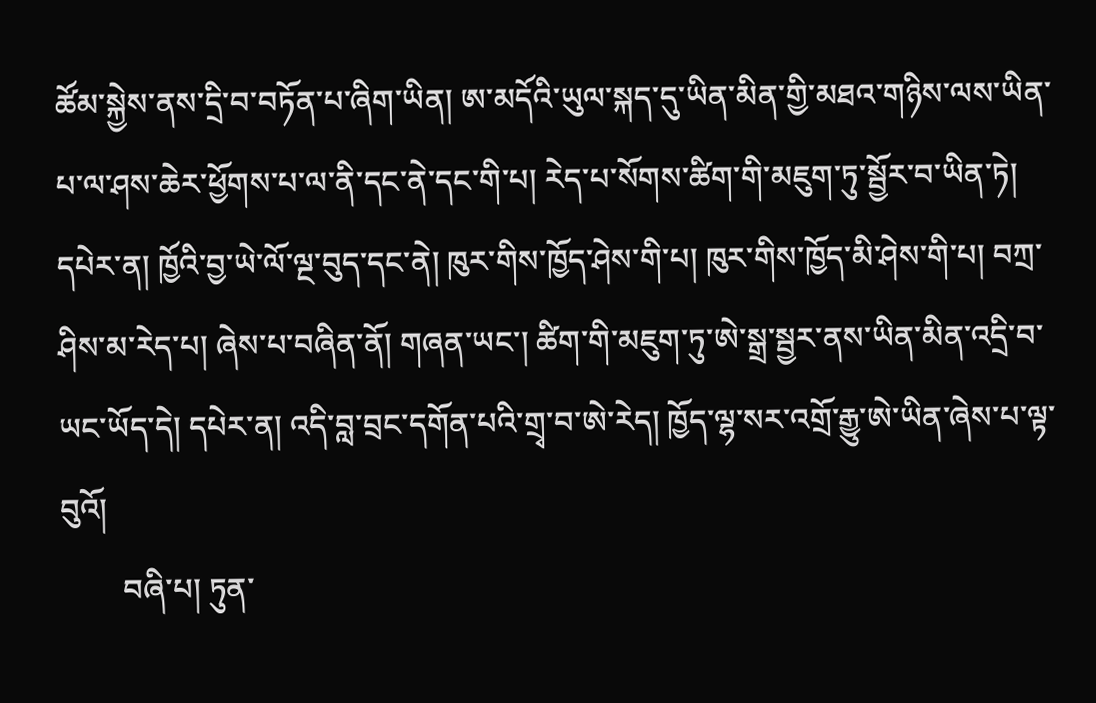ཚོམ་སྐྱེས་ནས་དྲི་བ་བཏོན་པ་ཞིག་ཡིན། ཨ་མདོའི་ཡུལ་སྐད་དུ་ཡིན་མིན་གྱི་མཐའ་གཉིས་ལས་ཡིན་པ་ལ་ཤས་ཆེར་ཕྱོགས་པ་ལ་ནི་དང་ནེ་དང་གི་པ། རེད་པ་སོགས་ཚིག་གི་མཇུག་ཏུ་སྦྱོར་བ་ཡིན་ཏེ། དཔེར་ན། ཁྱོའི་བྱ་ཡེ་ལོ་ལྔ་བུད་དང་ནེ། ཁུར་གིས་ཁྱོད་ཤེས་གི་པ། ཁུར་གིས་ཁྱོད་མི་ཤེས་གི་པ། བཀྲ་ཤིས་མ་རེད་པ། ཞེས་པ་བཞིན་ནོ། གཞན་ཡང་། ཚིག་གི་མཇུག་ཏུ་ཨེ་སྒྲ་སྦྱར་ནས་ཡིན་མིན་འདྲི་བ་ཡང་ཡོད་དེ། དཔེར་ན། འདི་བླ་བྲང་དགོན་པའི་གྲྭ་བ་ཨེ་རེད། ཁྱོད་ལྷ་སར་འགྲོ་རྒྱུ་ཨེ་ཡིན་ཞེས་པ་ལྟ་བུའོ།
        བཞི་པ། ཏུན་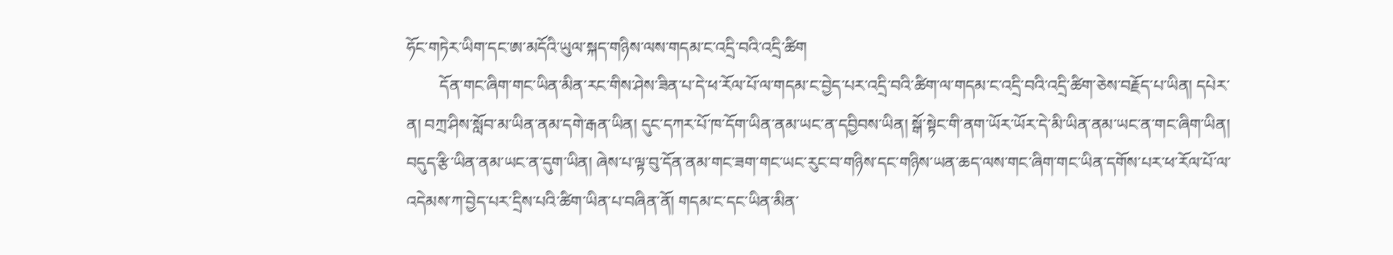ཧོང་གཏེར་ཡིག་དང་ཨ་མདོའི་ཡུལ་སྐད་གཉིས་ལས་གདམ་ང་འདྲི་བའི་འདྲི་ཚིག
        དོན་གང་ཞིག་གང་ཡིན་མིན་རང་གིས་ཤེས་ཟིན་པ་དེ་ཕ་རོལ་པོ་ལ་གདམ་ང་བྱེད་པར་འདྲི་བའི་ཚིག་ལ་གདམ་ང་འདྲི་བའི་འདྲི་ཚིག་ཅེས་བརྗོད་པ་ཡིན། དཔེར་ན། བཀྲ་ཤིས་སློབ་མ་ཡིན་ནམ་དགེ་རྒན་ཡིན། དུང་དཀར་པོ་ཁ་དོག་ཡིན་ནམ་ཡང་ན་དབྱིབས་ཡིན། སྒོ་སྟེང་གི་ནག་ཡོར་ཡོར་དེ་མི་ཡིན་ནམ་ཡང་ན་གང་ཞིག་ཡིན། བདུད་རྩི་ཡིན་ནམ་ཡང་ན་དུག་ཡིན། ཞེས་པ་ལྟ་བུ་དོན་ནམ་གང་ཟག་གང་ཡང་རུང་བ་གཉིས་དང་གཉིས་ཡན་ཆད་ལས་གང་ཞིག་གང་ཡིན་དགོས་པར་ཕ་རོལ་པོ་ལ་འདེམས་ཀ་བྱེད་པར་དྲིས་པའི་ཚིག་ཡིན་པ་བཞིན་ནོ། གདམ་ང་དང་ཡིན་མིན་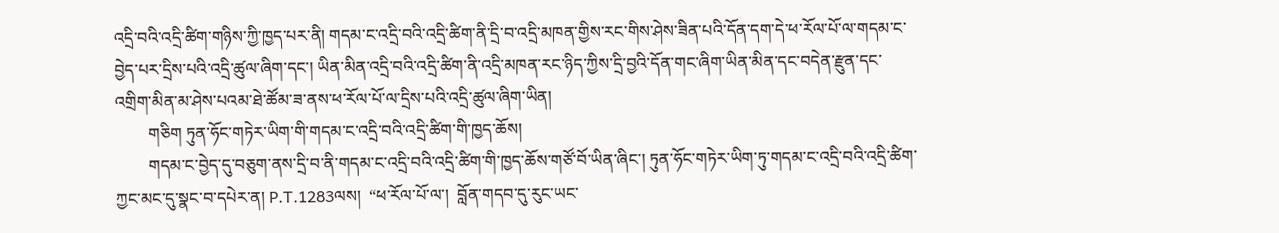འདྲི་བའི་འདྲི་ཚིག་གཉིས་ཀྱི་ཁྱད་པར་ནི། གདམ་ང་འདྲི་བའི་འདྲི་ཚིག་ནི་དྲི་བ་འདྲི་མཁན་གྱིས་རང་གིས་ཤེས་ཟིན་པའི་དོན་དག་དེ་ཕ་རོལ་པོ་ལ་གདམ་ང་བྱེད་པར་དྲིས་པའི་འདྲི་ཚུལ་ཞིག་དང་། ཡིན་མིན་འདྲི་བའི་འདྲི་ཚིག་ནི་འདྲི་མཁན་རང་ཉིད་ཀྱིས་དྲི་བྱའི་དོན་གང་ཞིག་ཡིན་མིན་དང་བདེན་རྫུན་དང་འགྲིག་མིན་མ་ཤེས་པའམ་ཐེ་ཚོམ་ཟ་ནས་ཕ་རོལ་པོ་ལ་དྲིས་པའི་འདྲི་ཚུལ་ཞིག་ཡིན།
        གཅིག ཏུན་ཧོང་གཏེར་ཡིག་གི་གདམ་ང་འདྲི་བའི་འདྲི་ཚིག་གི་ཁྱད་ཆོས།
        གདམ་ང་བྱེད་དུ་བཅུག་ནས་དྲི་བ་ནི་གདམ་ང་འདྲི་བའི་འདྲི་ཚིག་གི་ཁྱད་ཆོས་གཙོ་བོ་ཡིན་ཞིང་། ཏུན་ཧོང་གཏེར་ཡིག་ཏུ་གདམ་ང་འདྲི་བའི་འདྲི་ཚིག་ཀྱང་མང་དུ་སྣང་བ་དཔེར་ན། P.T.1283ལས།  “ཕ་རོལ་པོ་ལ་།  བློན་གདབ་དུ་རུང་ཡང་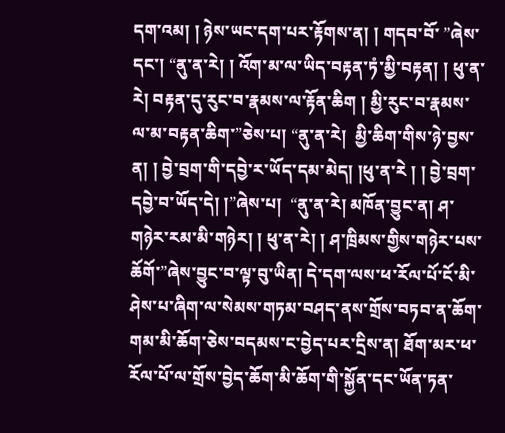དག་འམ། ། ཉེས་ཡང་དག་པར་རྟོགས་ན། ། གདབ་བོ་ ”ཞེས་དང་། “ནུ་ན་རེ། ། འོག་མ་ལ་ཡིད་བརྟན་ཏཾ་མྱི་བརྟན། ། ཕུ་ན་རེ། བརྟན་དུ་རུང་བ་རྣམས་ལ་རྟོན་ཆིག ། མྱི་རུང་བ་རྣམས་ལ་མ་བརྟན་ཆིག་”ཅེས་པ། “ནུ་ན་རེ།  མྱི་ཆིག་གིས་ཉེ་བྱས་ན། ། བྱེ་བྲག་གི་དབྱེ་ར་ཡོད་དམ་མེད། །ཕུ་ན་རེ ། ། བྱེ་བྲག་དབྱེ་བ་ཡོད་དེ། །”ཞེས་པ།  “ནུ་ན་རེ། མཁོན་བྱུང་ན། ཤ་གཉེར་རམ་མི་གཉེར། ། ཕུ་ན་རེ། ། ཤ་ཁྲིམས་གྱིས་གཉེར་པས་ཆོགོ་”ཞེས་བྱུང་བ་ལྟ་བུ་ཡིན། དེ་དག་ལས་ཕ་རོལ་པོ་ངོ་མི་ཤེས་པ་ཞིག་ལ་སེམས་གཏམ་བཤད་ནས་གྲོས་བཏབ་ན་ཆོག་གམ་མི་ཆོག་ཅེས་བདམས་ང་བྱེད་པར་དྲིས་ན། ཐོག་མར་ཕ་རོལ་པོ་ལ་གྲོས་བྱེད་ཆོག་མི་ཆོག་གི་སྐྱོན་དང་ཡོན་ཏན་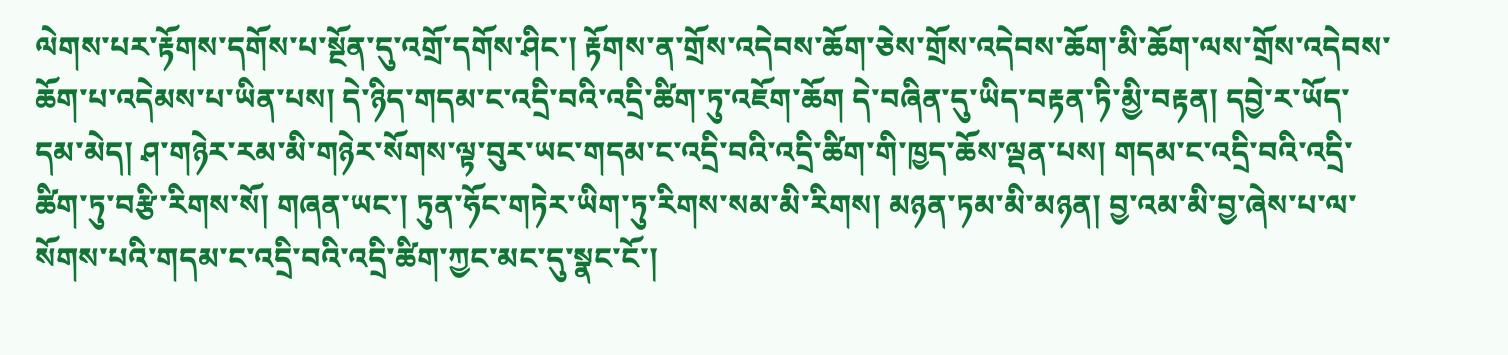ལེགས་པར་རྟོགས་དགོས་པ་སྔོན་དུ་འགྲོ་དགོས་ཤིང་། རྟོགས་ན་གྲོས་འདེབས་ཆོག་ཅེས་གྲོས་འདེབས་ཆོག་མི་ཆོག་ལས་གྲོས་འདེབས་ཆོག་པ་འདེམས་པ་ཡིན་པས། དེ་ཉིད་གདམ་ང་འདྲི་བའི་འདྲི་ཚིག་ཏུ་འཇོག་ཆོག དེ་བཞིན་དུ་ཡིད་བརྟན་ཏི་མྱི་བརྟན། དབྱེ་ར་ཡོད་དམ་མེད། ཤ་གཉེར་རམ་མི་གཉེར་སོགས་ལྟ་བུར་ཡང་གདམ་ང་འདྲི་བའི་འདྲི་ཚིག་གི་ཁྱད་ཆོས་ལྡན་པས། གདམ་ང་འདྲི་བའི་འདྲི་ཚིག་ཏུ་བརྩི་རིགས་སོ། གཞན་ཡང་། ཏུན་ཧོང་གཏེར་ཡིག་ཏུ་རིགས་སམ་མི་རིགས། མཉན་ཏམ་མི་མཉན། བྱ་འམ་མི་བྱ་ཞེས་པ་ལ་སོགས་པའི་གདམ་ང་འདྲི་བའི་འདྲི་ཚིག་ཀྱང་མང་དུ་སྣང་ངོ་།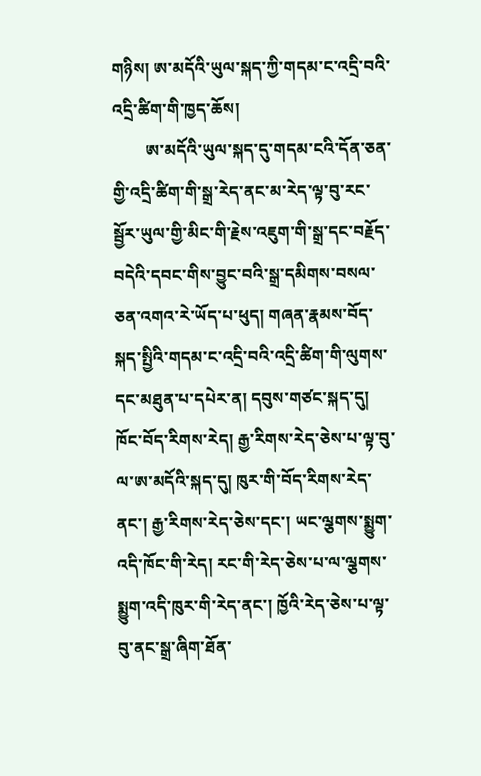གཉིས། ཨ་མདོའི་ཡུལ་སྐད་ཀྱི་གདམ་ང་འདྲི་བའི་འདྲི་ཚིག་གི་ཁྱད་ཆོས།
        ཨ་མདོའི་ཡུལ་སྐད་དུ་གདམ་ངའི་དོན་ཅན་གྱི་འདྲི་ཚིག་གི་སྒྲ་རེད་ནང་མ་རེད་ལྟ་བུ་རང་སྦྱོར་ཡུལ་གྱི་མིང་གི་རྗེས་འཇུག་གི་སྒྲ་དང་བརྗོད་བདེའི་དབང་གིས་བྱུང་བའི་སྒྲ་དམིགས་བསལ་ཅན་འགའ་རེ་ཡོད་པ་ཕུད། གཞན་རྣམས་བོད་སྐད་སྤྱིའི་གདམ་ང་འདྲི་བའི་འདྲི་ཚིག་གི་ལུགས་དང་མཐུན་པ་དཔེར་ན། དབུས་གཙང་སྐད་དུ། ཁོང་བོད་རིགས་རེད། རྒྱ་རིགས་རེད་ཅེས་པ་ལྟ་བུ་ལ་ཨ་མདོའི་སྐད་དུ། ཁུར་གི་བོད་རིགས་རེད་ནང་། རྒྱ་རིགས་རེད་ཅེས་དང་། ཡང་ལྕགས་སྨྱུག་འདི་ཁོང་གི་རེད། རང་གི་རེད་ཅེས་པ་ལ་ལྕགས་སྨྱུག་འདི་ཁུར་གི་རེད་ནང་། ཁྱོའི་རེད་ཅེས་པ་ལྟ་བུ་ནང་སྒྲ་ཞིག་ཐོན་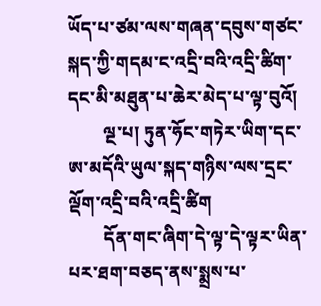ཡོད་པ་ཙམ་ལས་གཞན་དབུས་གཙང་སྐད་ཀྱི་གདམ་ང་འདྲི་བའི་འདྲི་ཚིག་དང་མི་མཐུན་པ་ཆེར་མེད་པ་ལྟ་བུའོ།
        ལྔ་པ། ཏུན་ཧོང་གཏེར་ཡིག་དང་ཨ་མདོའི་ཡུལ་སྐད་གཉིས་ལས་དྲང་ལྡོག་འདྲི་བའི་འདྲི་ཚིག
        དོན་གང་ཞིག་དེ་ལྟ་དེ་ལྟར་ཡིན་པར་ཐག་བཅད་ནས་སྨྲས་པ་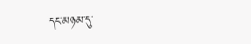དང་མཉམ་དུ་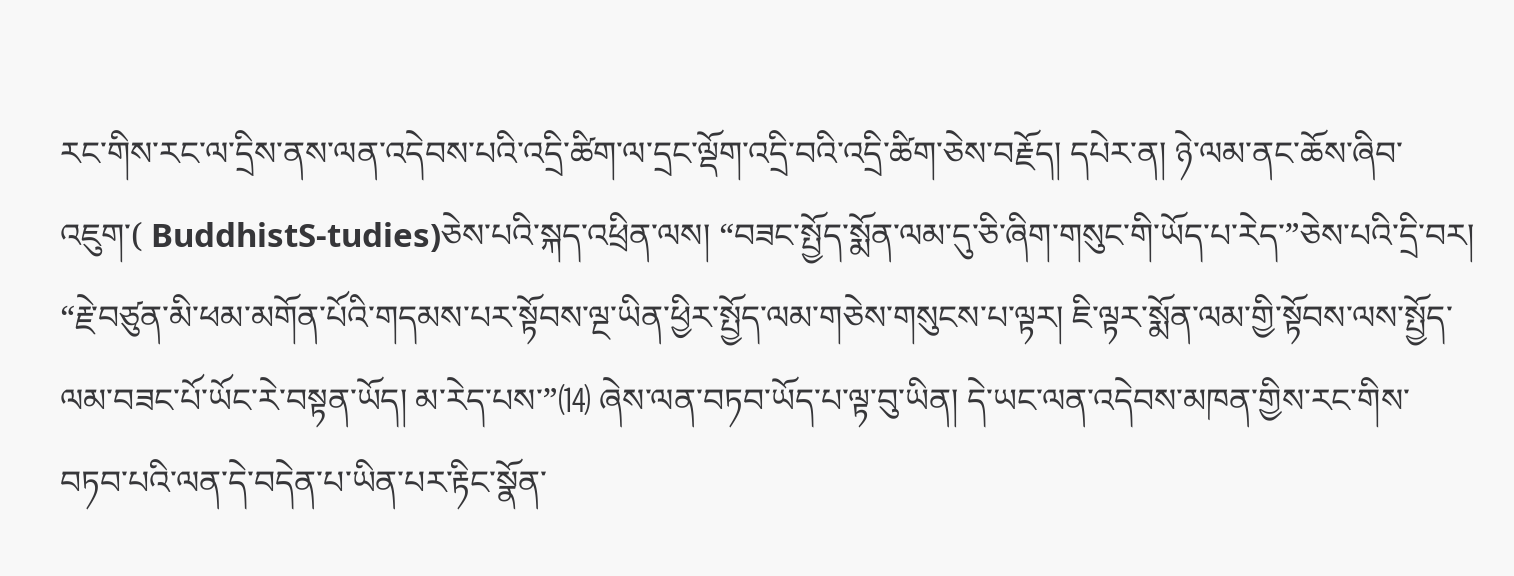རང་གིས་རང་ལ་དྲིས་ནས་ལན་འདེབས་པའི་འདྲི་ཚིག་ལ་དྲང་ལྡོག་འདྲི་བའི་འདྲི་ཚིག་ཅེས་བརྗོད། དཔེར་ན། ཉེ་ལམ་ནང་ཆོས་ཞིབ་འཇུག་( BuddhistS-tudies)ཅེས་པའི་སྐད་འཕྲིན་ལས། “བཟང་སྤྱོད་སྨོན་ལམ་དུ་ཅི་ཞིག་གསུང་གི་ཡོད་པ་རེད་”ཅེས་པའི་དྲི་བར། “རྗེ་བཙུན་མི་ཕམ་མགོན་པོའི་གདམས་པར་སྟོབས་ལྔ་ཡིན་ཕྱིར་སྤྱོད་ལམ་གཅེས་གསུངས་པ་ལྟར། ཇི་ལྟར་སྨོན་ལམ་གྱི་སྟོབས་ལས་སྤྱོད་ལམ་བཟང་པོ་ཡོང་རེ་བསྟན་ཡོད། མ་རེད་པས་”⒁ ཞེས་ལན་བཏབ་ཡོད་པ་ལྟ་བུ་ཡིན། དེ་ཡང་ལན་འདེབས་མཁན་གྱིས་རང་གིས་བཏབ་པའི་ལན་དེ་བདེན་པ་ཡིན་པར་རྟིང་སྣོན་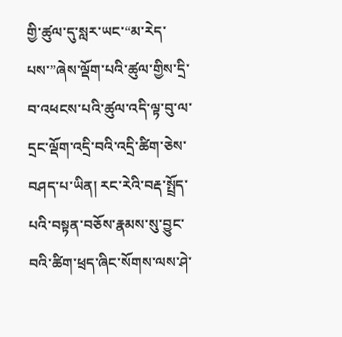གྱི་ཚུལ་དུ་སླར་ཡང་“མ་རེད་པས་”ཞེས་ལྡོག་པའི་ཚུལ་གྱིས་དྲི་བ་འཕངས་པའི་ཚུལ་འདི་ལྟ་བུ་ལ་དྲང་ལྡོག་འདྲི་བའི་འདྲི་ཚིག་ཅེས་བཤད་པ་ཡིན། རང་རེའི་བརྡ་སྤྲོད་པའི་བསྟན་བཅོས་རྣམས་སུ་བྱུང་བའི་ཚིག་ཕྲད་ཞིང་སོགས་ལས་ཤེ་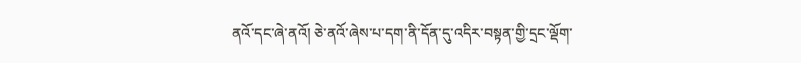ནའོ་དང་ཞེ་ནའོ། ཅེ་ནའོ་ཞེས་པ་དག་ནི་དོན་དུ་འདིར་བསྟན་གྱི་དྲང་ལྡོག་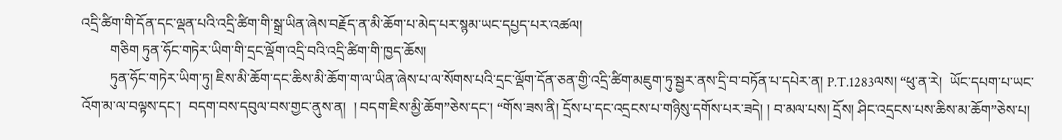འདྲི་ཚིག་གི་དོན་དང་ལྡན་པའི་འདྲི་ཚིག་གི་སྒྲ་ཡིན་ཞེས་བརྗོད་ན་མི་ཆོག་པ་མེད་པར་སྙམ་ཡང་དཔྱད་པར་འཚལ།
        གཅིག ཏུན་ཧོང་གཏེར་ཡིག་གི་དྲང་ལྡོག་འདྲི་བའི་འདྲི་ཚིག་གི་ཁྱད་ཆོས།
        ཏུན་ཧོང་གཏེར་ཡིག་ཏུ། ཇིས་མི་ཆོག་དང་ཆིས་མི་ཆོག་ག་ལ་ཡིན་ཞེས་པ་ལ་སོགས་པའི་དྲང་ལྡོག་དོན་ཅན་གྱི་འདྲི་ཚིག་མཇུག་ཏུ་སྦྱར་ནས་དྲི་བ་བཏོན་པ་དཔེར་ན། P.T.1283ལས། “ཕུ་ན་རེ།  ཡོང་དཔག་པ་ཡང་འོག་མ་ལ་བལྟས་དང་།  བདག་བས་དབུལ་བས་གྱང་ནུས་ན།  ། བདག་ཇིས་མྱི་ཆོག”ཅེས་དང་། “གོས་ཟས་ནི། དྲོས་པ་དང་འདྲངས་པ་གཉིསུ་དགོས་པར་ཟདེ། ། བ་མལ་པས། དྲོས། ཤིང་འདྲངས་པས་ཆིས་མ་ཆོག”ཅེས་པ།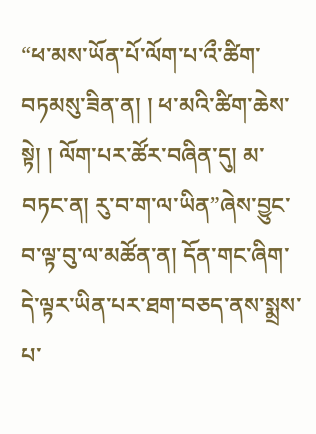“ཕ་མས་ཡོན་པོ་ལོག་པ་འྀ་ཚིག་བཏམསུ་ཟིན་ན། ། ཕ་མའི་ཚིག་ཆེས་སྟེ། ། ལོག་པར་ཚོར་བཞིན་དུ། མ་བཏང་ན། རུ་བ་ག་ལ་ཡིན”ཞེས་བྱུང་བ་ལྟ་བུ་ལ་མཚོན་ན། དོན་གང་ཞིག་དེ་ལྟར་ཡིན་པར་ཐག་བཅད་ནས་སྨྲས་པ་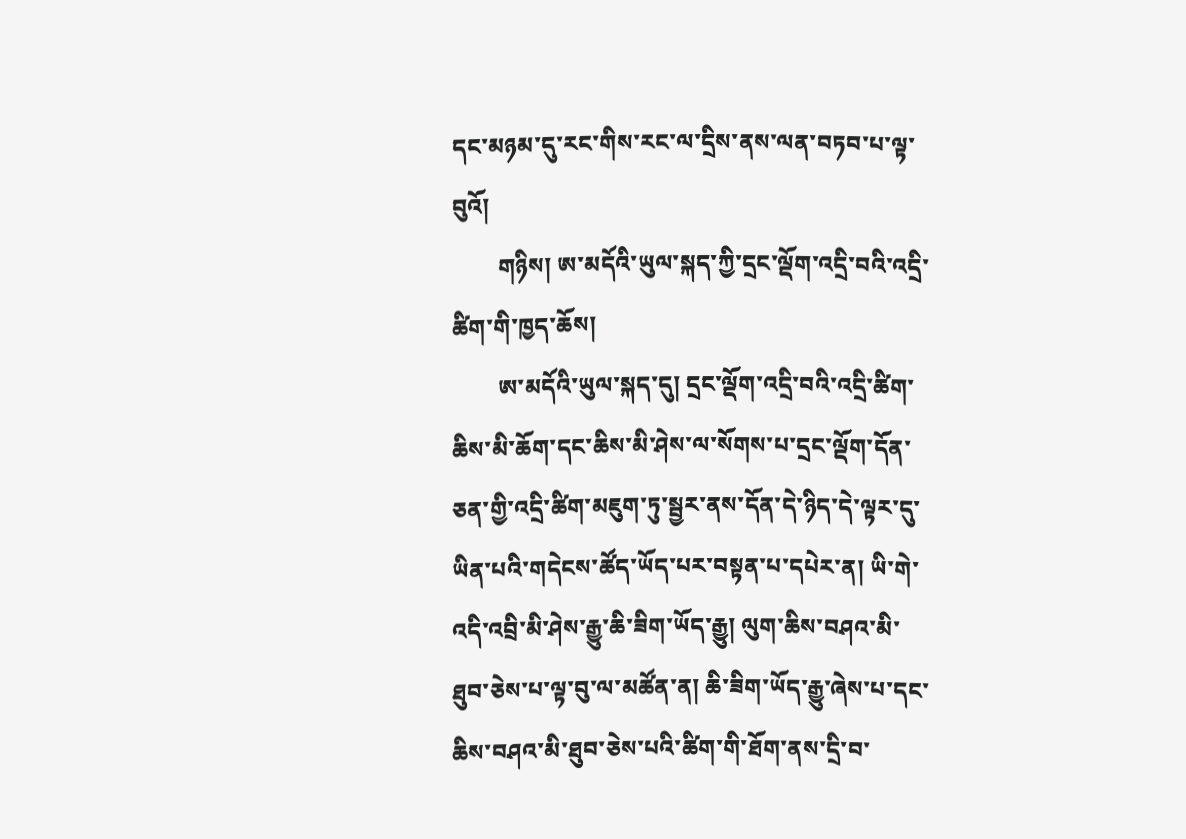དང་མཉམ་དུ་རང་གིས་རང་ལ་དྲིས་ནས་ལན་བཏབ་པ་ལྟ་བུའོ།
        གཉིས། ཨ་མདོའི་ཡུལ་སྐད་ཀྱི་དྲང་ལྡོག་འདྲི་བའི་འདྲི་ཚིག་གི་ཁྱད་ཆོས།
        ཨ་མདོའི་ཡུལ་སྐད་དུ། དྲང་ལྡོག་འདྲི་བའི་འདྲི་ཚིག་ཆིས་མི་ཆོག་དང་ཆིས་མི་ཤེས་ལ་སོགས་པ་དྲང་ལྡོག་དོན་ཅན་གྱི་འདྲི་ཚིག་མཇུག་ཏུ་སྦྱར་ནས་དོན་དེ་ཉིད་དེ་ལྟར་དུ་ཡིན་པའི་གདེངས་ཚོད་ཡོད་པར་བསྟན་པ་དཔེར་ན། ཡི་གེ་འདི་འབྲི་མི་ཤེས་རྒྱུ་ཆི་ཟིག་ཡོད་རྒྱུ། ལུག་ཆིས་བཤའ་མི་ཐུབ་ཅེས་པ་ལྟ་བུ་ལ་མཚོན་ན། ཆི་ཟིག་ཡོད་རྒྱུ་ཞེས་པ་དང་ཆིས་བཤའ་མི་ཐུབ་ཅེས་པའི་ཚིག་གི་ཐོག་ནས་དྲི་བ་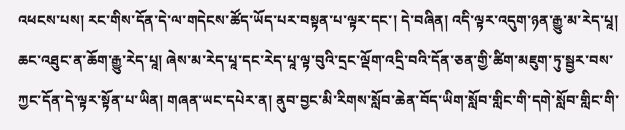འཕངས་པས། རང་གིས་དོན་དེ་ལ་གདེངས་ཚོད་ཡོད་པར་བསྟན་པ་ལྟར་དང་། དེ་བཞིན། འདི་ལྟར་འདུག་ཉན་རྒྱུ་མ་རེད་པཱ། ཆང་འཐུང་ན་ཆོག་རྒྱུ་རེད་པཱ། ཞེས་མ་རེད་པཱ་དང་རེད་པཱ་ལྟ་བུའི་དྲང་ལྡོག་འདྲི་བའི་དོན་ཅན་གྱི་ཚིག་མཇུག་ཏུ་སྦྱར་བས་ཀྱང་དོན་དེ་ལྟར་སྟོན་པ་ཡིན། གཞན་ཡང་དཔེར་ན། ནུབ་བྱང་མི་རིགས་སློབ་ཆེན་བོད་ཡིག་སློབ་གླིང་གི་དགེ་སློབ་གླིང་གི་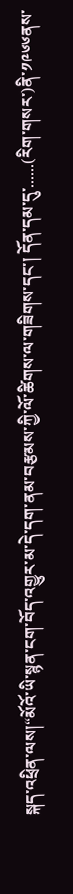སྐད་འཕྲིན་ལས།“མོའོ་ཡི་སྙན་ངག་བོད་འགྱུར་མ་དེ་དག་ནམ་བརྩམས་ཀྱི་ལོ་ཚིགས་ལ་གཟིགས་དང་། དོན་དམ་དུ་......(རིག་གསར་)ནི་༡༩༦༦ནས་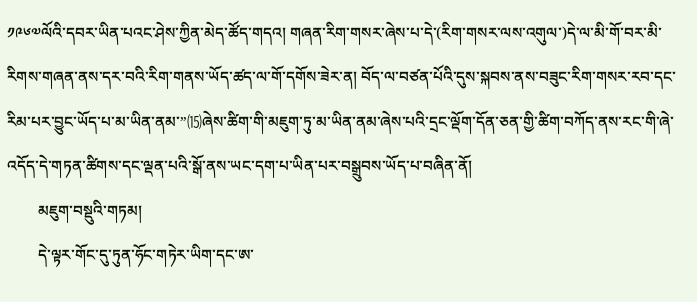༡༩༦༧ལོའི་དབར་ཡིན་པའང་ཤེས་ཀྱིན་མེད་ཚོད་གདའ། གཞན་རིག་གསར་ཞེས་པ་དེ་(རིག་གསར་ལས་འགུལ་)དེ་ལ་མི་གོ་བར་མི་རིགས་གཞན་ནས་དར་བའི་རིག་གནས་ཡོད་ཚད་ལ་གོ་དགོས་ཟེར་ན། བོད་ལ་བཙན་པོའི་དུས་སྐབས་ནས་བཟུང་རིག་གསར་རབ་དང་རིམ་པར་བྱུང་ཡོད་པ་མ་ཡིན་ནམ་”⒂ཞེས་ཚིག་གི་མཇུག་ཏུ་མ་ཡིན་ནམ་ཞེས་པའི་དྲང་ལྡོག་དོན་ཅན་གྱི་ཚིག་བཀོད་ནས་རང་གི་ཞེ་འདོད་དེ་གཏན་ཚིགས་དང་ལྡན་པའི་སྒོ་ནས་ཡང་དག་པ་ཡིན་པར་བསྒྲུབས་ཡོད་པ་བཞིན་ནོ།
        མཇུག་བསྡུའི་གཏམ།
        དེ་ལྟར་གོང་དུ་ཏུན་ཧོང་གཏེར་ཡིག་དང་ཨ་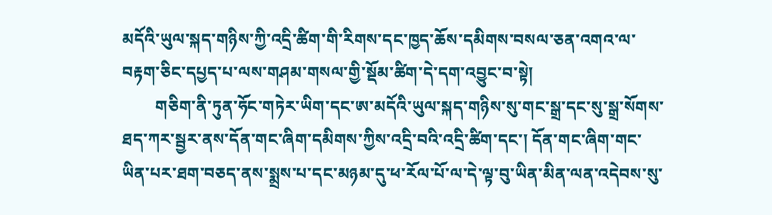མདོའི་ཡུལ་སྐད་གཉིས་ཀྱི་འདྲི་ཚིག་གི་རིགས་དང་ཁྱད་ཆོས་དམིགས་བསལ་ཅན་འགའ་ལ་བརྟག་ཅིང་དཔྱད་པ་ལས་གཤམ་གསལ་གྱི་སྡོམ་ཚིག་དེ་དག་འབྱུང་བ་སྟེ།
        གཅིག་ནི་ཏུན་ཧོང་གཏེར་ཡིག་དང་ཨ་མདོའི་ཡུལ་སྐད་གཉིས་སུ་གང་སྒྲ་དང་སུ་སྒྲ་སོགས་ཐད་ཀར་སྦྱར་ནས་དོན་གང་ཞིག་དམིགས་ཀྱིས་འདྲི་བའི་འདྲི་ཚིག་དང་། དོན་གང་ཞིག་གང་ཡིན་པར་ཐག་བཅད་ནས་སྨྲས་པ་དང་མཉམ་དུ་ཕ་རོལ་པོ་ལ་དེ་ལྟ་བུ་ཡིན་མིན་ལན་འདེབས་སུ་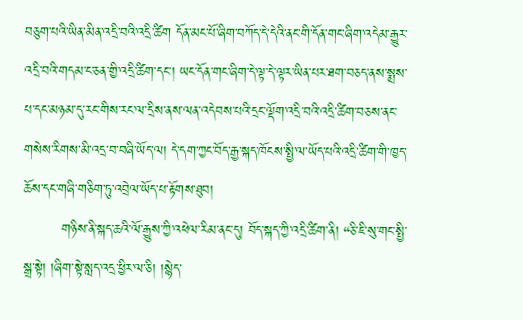བཅུག་པའི་ཡིན་མིན་འདྲི་བའི་འདྲི་ཚིག དོན་མང་པོ་ཞིག་བཀོད་དེ་དེའི་ནང་གི་དོན་གང་ཞིག་འདེམ་རྒྱུར་འདྲི་བའི་གདམ་ང་ཅན་གྱི་འདྲི་ཚིག་དང་། ཡང་དོན་གང་ཞིག་དེ་ལྟ་དེ་ལྟར་ཡིན་པར་ཐག་བཅད་ནས་སྨྲས་པ་དང་མཉམ་དུ་རང་གིས་རང་ལ་དྲིས་ནས་ལན་འདེབས་པའི་དྲང་ལྡོག་འདྲི་བའི་འདྲི་ཚིག་བཅས་ནང་གསེས་རིགས་མི་འདྲ་བ་བཞི་ཡོད་ལ། དེ་དག་ཀྱང་བོད་རྒྱ་སྐད་ཁོངས་སྤྱི་ལ་ཡོད་པའི་འདྲི་ཚིག་གི་ཁྱད་ཆོས་དང་གཞི་གཅིག་ཏུ་འབྲེལ་ཡོད་པ་རྟོགས་ཐུབ།
        གཉིས་ནི་སྐད་ཆའི་ལོ་རྒྱུས་ཀྱི་འཕེལ་རིམ་ནང་དུ། བོད་སྐད་ཀྱི་འདྲི་ཚིག་ནི། “ཅི་ཇི་སུ་གང་སྤྱི་སྒྲ་སྟེ། །ཞིག་སྟེ་སླད་འདྲ་ཕྱིར་ལ་ཅི། །སྙེད་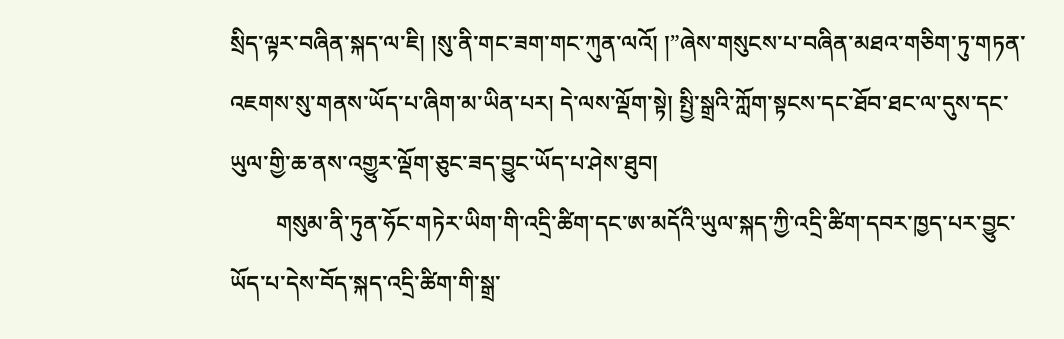སྲིད་ལྟར་བཞིན་སྐད་ལ་ཇི། །སུ་ནི་གང་ཟག་གང་ཀུན་ལའོ། །”ཞེས་གསུངས་པ་བཞིན་མཐའ་གཅིག་ཏུ་གཏན་འཇགས་སུ་གནས་ཡོད་པ་ཞིག་མ་ཡིན་པར། དེ་ལས་ལྡོག་སྟེ། སྤྱི་སྒྲའི་ཀློག་སྟངས་དང་ཐོབ་ཐང་ལ་དུས་དང་ཡུལ་གྱི་ཆ་ནས་འགྱུར་ལྡོག་ཅུང་ཟད་བྱུང་ཡོད་པ་ཤེས་ཐུབ།
        གསུམ་ནི་ཏུན་ཧོང་གཏེར་ཡིག་གི་འདྲི་ཚིག་དང་ཨ་མདོའི་ཡུལ་སྐད་ཀྱི་འདྲི་ཚིག་དབར་ཁྱད་པར་བྱུང་ཡོད་པ་དེས་བོད་སྐད་འདྲི་ཚིག་གི་སྒྲ་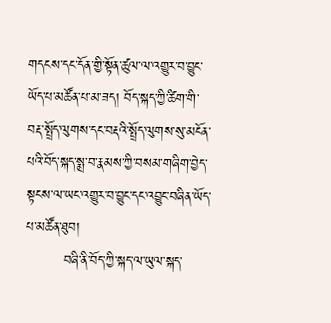གདངས་དང་དོན་གྱི་སྟོན་ཚུལ་ལ་འགྱུར་བ་བྱུང་ཡོད་པ་མཚོན་པ་མ་ཟད། བོད་སྐད་ཀྱི་ཚིག་གི་བརྡ་སྤྲོད་ལུགས་དང་བརྡའི་སྤྲོད་ལུགས་སུ་མངོན་པའི་བོད་སྐད་སྨྲ་བ་རྣམས་ཀྱི་བསམ་གཞིག་བྱེད་སྟངས་ལ་ཡང་འགྱུར་བ་བྱུང་དང་འབྱུང་བཞིན་ཡོད་པ་མཚོན་ཐུབ།
        བཞི་ནི་བོད་ཀྱི་སྐད་ལ་ཡུལ་སྐད་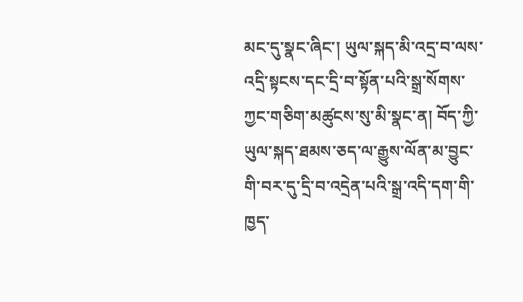མང་དུ་སྣང་ཞིང་། ཡུལ་སྐད་མི་འདྲ་བ་ལས་འདྲི་སྟངས་དང་དྲི་བ་སྟོན་པའི་སྒྲ་སོགས་ཀྱང་གཅིག་མཚུངས་སུ་མི་སྣང་ན། བོད་ཀྱི་ཡུལ་སྐད་ཐམས་ཅད་ལ་རྒྱུས་ལོན་མ་བྱུང་གི་བར་དུ་དྲི་བ་འདྲེན་པའི་སྒྲ་འདི་དག་གི་ཁྱད་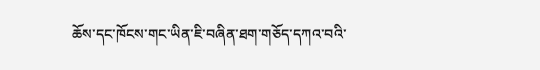ཆོས་དང་ཁོངས་གང་ཡིན་ཇི་བཞིན་ཐག་གཅོད་དཀའ་བའི་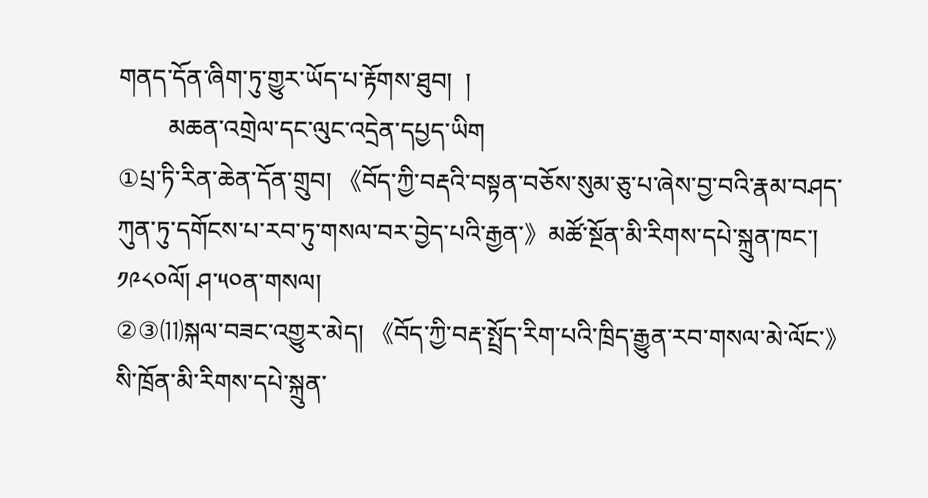གནད་དོན་ཞིག་ཏུ་གྱུར་ཡོད་པ་རྟོགས་ཐུབ།  །
        མཆན་འགྲེལ་དང་ལུང་འདྲེན་དཔྱད་ཡིག
①པྲ་ཏི་རིན་ཆེན་དོན་གྲུབ། 《བོད་ཀྱི་བརྡའི་བསྟན་བཅོས་སུམ་ཅུ་པ་ཞེས་བྱ་བའི་རྣམ་བཤད་ཀུན་ཏུ་དགོངས་པ་རབ་ཏུ་གསལ་བར་བྱེད་པའི་རྒྱན་》མཚོ་སྔོན་མི་རིགས་དཔེ་སྐྲུན་ཁང་། ༡༩༨༠ལོ། ཤ་༥༠ན་གསལ།
②③⑾སྐལ་བཟང་འགྱུར་མེད། 《བོད་ཀྱི་བརྡ་སྤྲོད་རིག་པའི་ཁྲིད་རྒྱུན་རབ་གསལ་མེ་ལོང་》སི་ཁྲོན་མི་རིགས་དཔེ་སྐྲུན་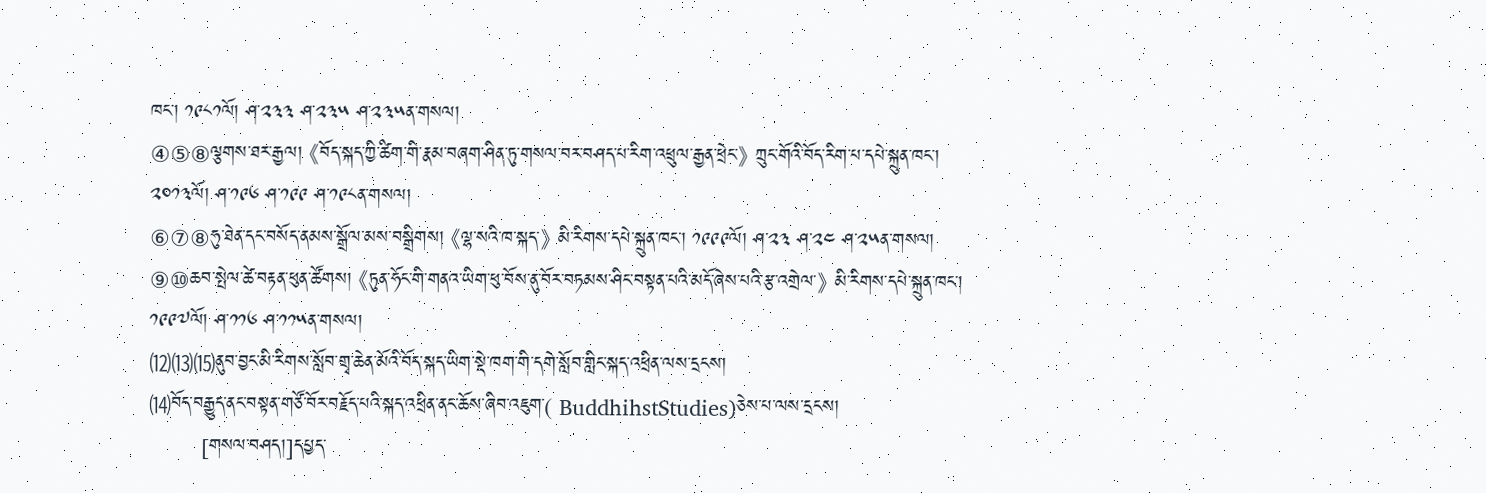ཁང་། ༡༩༨༡ལོ། ཤ་༢༣༣ ཤ་༢༣༥ ཤ་༢༣༥ན་གསལ།
④⑤⑧ལྕགས་ཐར་རྒྱལ། 《བོད་སྐད་ཀྱི་ཚིག་གི་རྣམ་བཞག་ཤིན་ཏུ་གསལ་བར་བཤད་པ་རིག་འཕྲུལ་རྒྱན་ཕྲེང་》 ཀྲུང་གོའི་བོད་རིག་པ་དཔེ་སྐྲུན་ཁང་། ༢༠༡༣ལོ། ཤ་༡༩༦ ཤ་༡༩༩ ཤ་༡༩༨ན་གསལ།
⑥⑦⑧ཧུ་ཐེན་དང་བསོད་ནམས་སྒྲོལ་མས་བསྒྲིགས། 《ལྷ་སའི་ཁ་སྐད་》 མི་རིགས་དཔེ་སྐྲུན་ཁང་། ༡༩༩༩ལོ། ཤ་༢༣ ཤ་༢༤ ཤ་༢༥ན་གསལ།
⑨⑩ཆབ་སྤེལ་ཚེ་བརྟན་ཕུན་ཚོགས། 《ཏུན་ཧོང་གི་གནའ་ཡིག་ཕུ་བོས་ནུ་བོར་བཏམས་ཤིང་བསྟན་པའི་མདོ་ཞེས་པའི་རྩ་འགྲེལ་》 མི་རིགས་དཔེ་སྐྲུན་ཁང་། ༡༩༩༧ལོ། ཤ་༡༡༦ ཤ་༡༡༥ན་གསལ།
⑿⒀⒂ནུབ་བྱང་མི་རིགས་སློབ་གྲྭ་ཆེན་མོའི་བོད་སྐད་ཡིག་སྡེ་ཁག་གི་དགེ་སློབ་གླིང་སྐད་འཕྲིན་ལས་དྲངས།
⒁བོད་བརྒྱུད་ནང་བསྟན་གཙོ་བོར་བརྗོད་པའི་སྐད་འཕྲིན་ནང་ཆོས་ཞིབ་འཇུག་( BuddhihstStudies)ཅེས་པ་ལས་དྲངས།
        [གསལ་བཤད།]དཔྱད་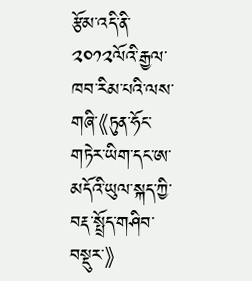རྩོམ་འདི་ནི་༢༠༡༢ལོའི་རྒྱལ་ཁབ་རིམ་པའི་ལས་གཞི་《ཏུན་ཧོང་གཏེར་ཡིག་དང་ཨ་མདོའི་ཡུལ་སྐད་ཀྱི་བརྡ་སྤྲོད་གཤིབ་བསྡུར་》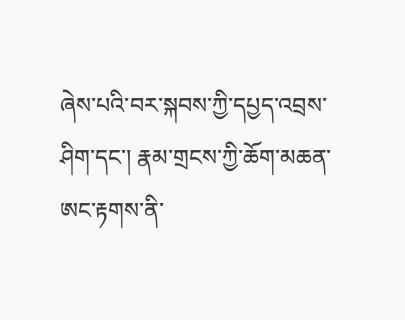ཞེས་པའི་བར་སྐབས་ཀྱི་དཔྱད་འབྲས་ཤིག་དང་། རྣམ་གྲངས་ཀྱི་ཆོག་མཆན་ཨང་རྟགས་ནི་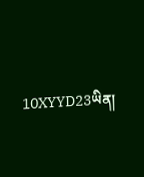10XYYD23ཡིན།